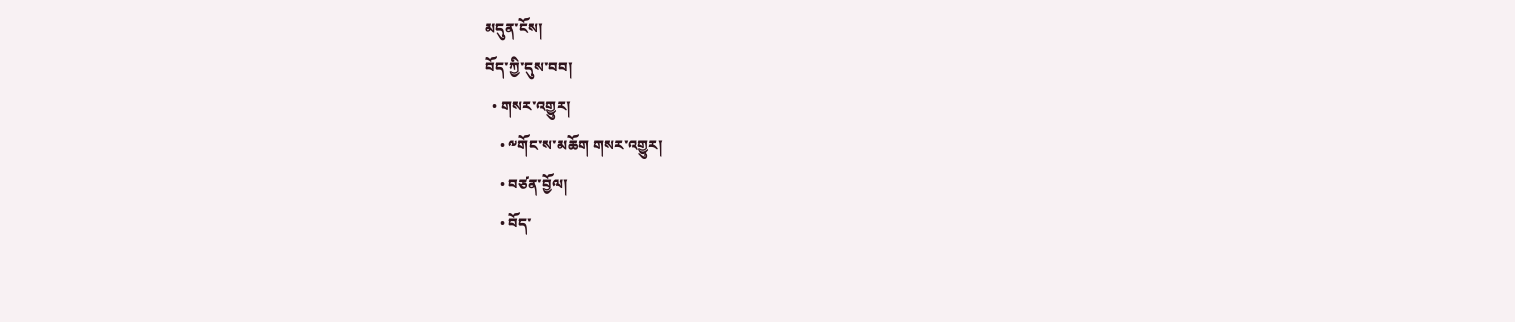མདུན་ངོས།
བོད་ཀྱི་དུས་བབ།
  • གསར་འགྱུར།
    • ༸གོང་ས་མཆོག གསར་འགྱུར།
    • བཙན་བྱོལ།
    • བོད་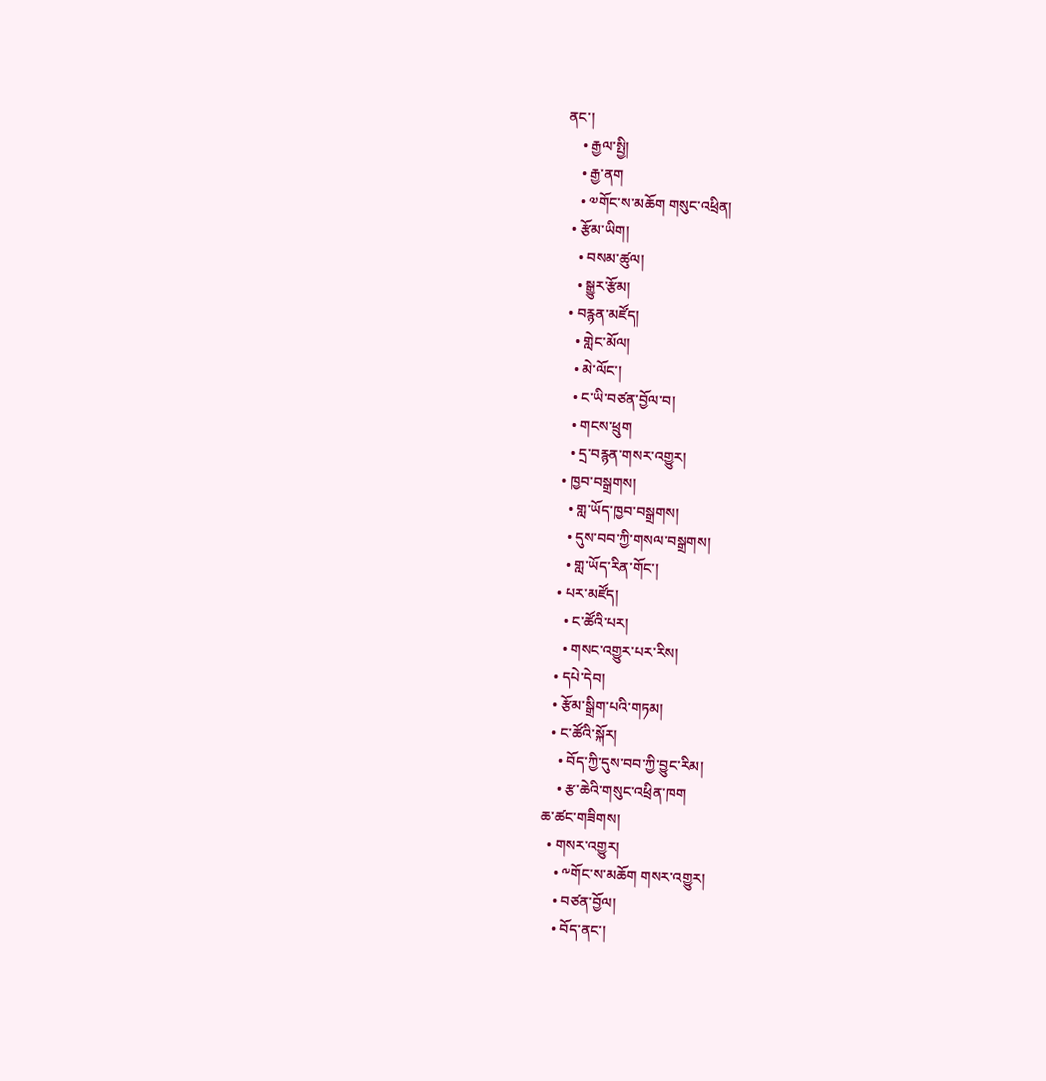ནང་།
    • རྒྱལ་སྤྱི།
    • རྒྱ་ནག
    • ༧གོང་ས་མཆོག གསུང་འཕྲིན།
  • རྩོམ་ཡིག།
    • བསམ་ཚུལ།
    • སྒྱུར་རྩོམ།
  • བརྙན་མཛོད།
    • གླེང་མོལ།
    • མེ་ལོང་།
    • ང་ཡི་བཙན་བྱོལ་བ།
    • གངས་ཕྲུག
    • དྲ་བརྙན་གསར་འགྱུར།
  • ཁྱབ་བསྒྲགས།
    • གླ་ཡོད་ཁྱབ་བསྒྲགས།
    • དུས་བབ་ཀྱི་གསལ་བསྒྲགས།
    • གླ་ཡོད་རིན་གོང་།
  • པར་མཛོད།
    • ང་ཚོའི་པར།
    • གསང་འགྱུར་པར་རིས།
  • དཔེ་དེབ།
  • རྩོམ་སྒྲིག་པའི་གཏམ།
  • ང་ཚོའི་སྐོར།
    • བོད་ཀྱི་དུས་བབ་ཀྱི་བྱུང་རིམ།
    • རྩ་ཆེའི་གསུང་འཕྲིན་ཁག
ཆ་ཚང་གཟིགས།
  • གསར་འགྱུར།
    • ༸གོང་ས་མཆོག གསར་འགྱུར།
    • བཙན་བྱོལ།
    • བོད་ནང་།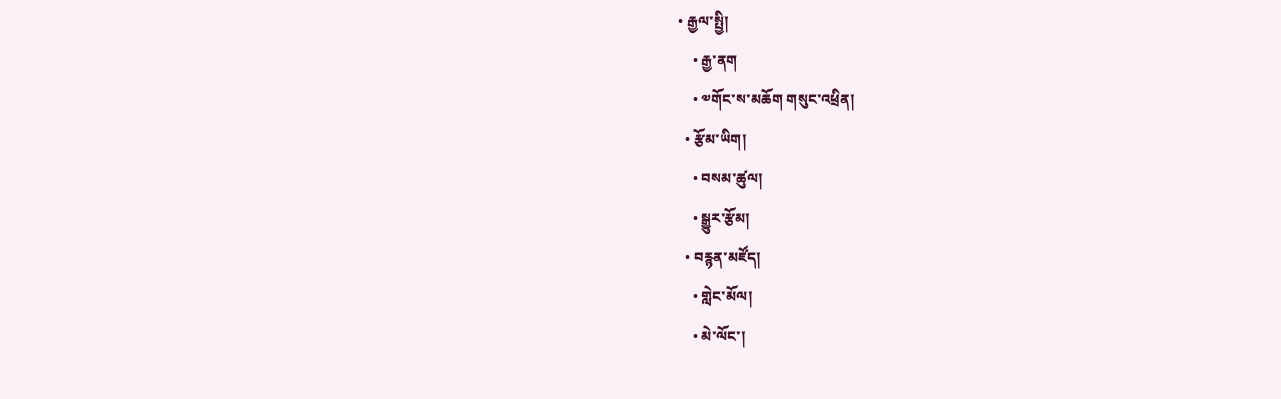• རྒྱལ་སྤྱི།
    • རྒྱ་ནག
    • ༧གོང་ས་མཆོག གསུང་འཕྲིན།
  • རྩོམ་ཡིག།
    • བསམ་ཚུལ།
    • སྒྱུར་རྩོམ།
  • བརྙན་མཛོད།
    • གླེང་མོལ།
    • མེ་ལོང་།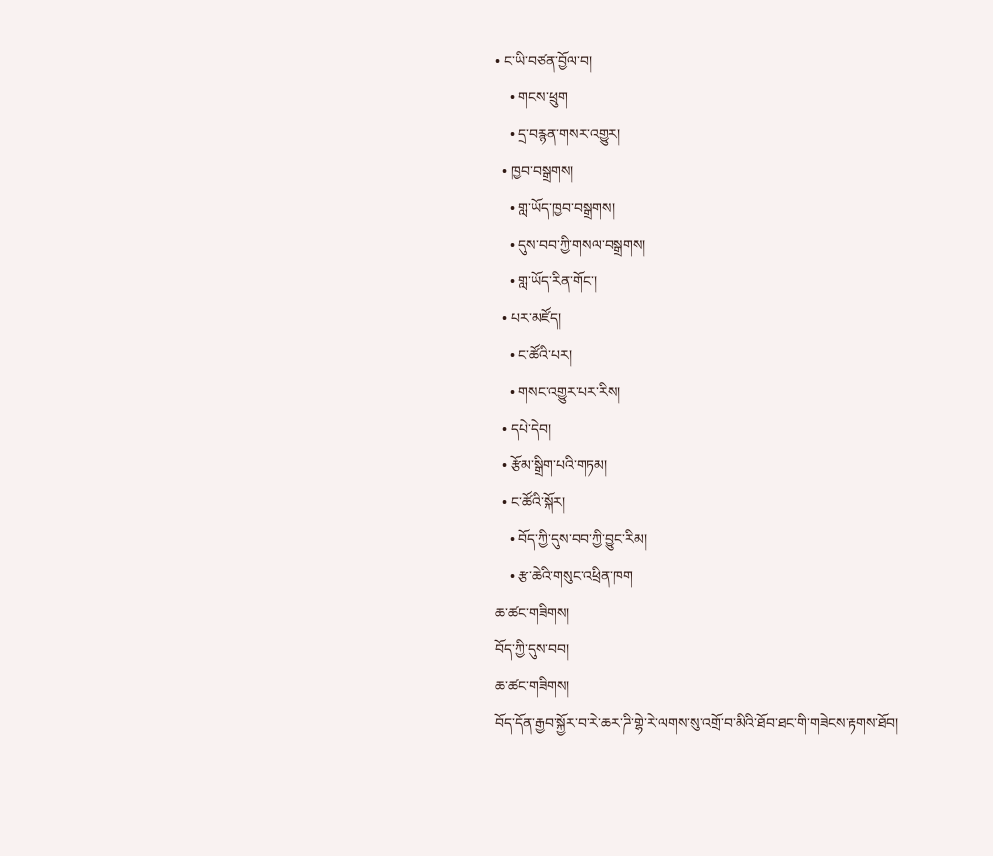• ང་ཡི་བཙན་བྱོལ་བ།
    • གངས་ཕྲུག
    • དྲ་བརྙན་གསར་འགྱུར།
  • ཁྱབ་བསྒྲགས།
    • གླ་ཡོད་ཁྱབ་བསྒྲགས།
    • དུས་བབ་ཀྱི་གསལ་བསྒྲགས།
    • གླ་ཡོད་རིན་གོང་།
  • པར་མཛོད།
    • ང་ཚོའི་པར།
    • གསང་འགྱུར་པར་རིས།
  • དཔེ་དེབ།
  • རྩོམ་སྒྲིག་པའི་གཏམ།
  • ང་ཚོའི་སྐོར།
    • བོད་ཀྱི་དུས་བབ་ཀྱི་བྱུང་རིམ།
    • རྩ་ཆེའི་གསུང་འཕྲིན་ཁག
ཆ་ཚང་གཟིགས།
བོད་ཀྱི་དུས་བབ།
ཆ་ཚང་གཟིགས།
བོད་དོན་རྒྱབ་སྐྱོར་བ་རེ་ཆར་ཌི་གྷེ་རེ་ལགས་སུ་འགྲོ་བ་མིའི་ཐོབ་ཐང་གི་གཟེངས་རྟགས་ཐོབ།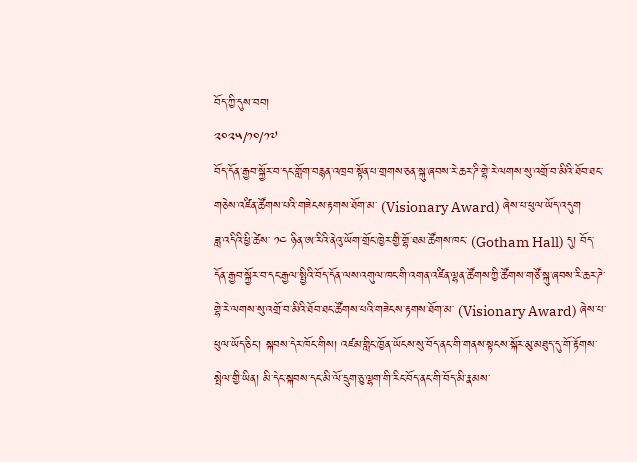བོད་ཀྱི་དུས་བབ།
༢༠༢༥/༡༠/༡༧
བོད་དོན་རྒྱབ་སྐྱོར་བ་དང་གློག་བརྙན་འཁྲབ་སྟོན་པ་གྲགས་ཅན་སྐུ་ཞབས་རེ་ཆར་ཌི་གྷེ་རེ་ལགས་སུ་འགྲོ་བ་མིའི་ཐོབ་ཐང་གཅེས་འཛིན་ཚོགས་པའི་གཟེངས་རྟགས་ཐོག་མ་ (Visionary Award) ཞེས་པ་ཕུལ་ཡོད་འདུག
ཟླ་འདིའི་ཕྱི་ཚེས་ ༡༤ ཉིན་ཨ་རིའི་ནེའུ་ཡོག་གྲོང་ཁྱེར་གྱི་གྷོ་ཐམ་ཚོགས་ཁང་ (Gotham Hall) དུ། བོད་དོན་རྒྱབ་སྐྱོར་བ་དང་རྒྱལ་སྤྱིའི་བོད་དོན་ལས་འགུལ་ཁང་གི་འགན་འཛིན་ལྷན་ཚོགས་ཀྱི་ཚོགས་གཙོ་སྐུ་ཞབས་རི་ཆར་ཌེ་གྷེ་རེ་ལགས་སུ་འགྲོ་བ་མིའི་ཐོབ་ཐང་ཚོགས་པའི་གཟེངས་རྟགས་ཐོག་མ་ (Visionary Award) ཞེས་པ་ཕུལ་ཡོད་ཅིང་། སྐབས་དེར་ཁོང་གིས། འཛམ་གླིང་ཁྱོན་ཡོངས་སུ་བོད་ནང་གི་གནས་སྟངས་སྐོར་མུ་མཐུད་དུ་གོ་རྟོགས་སྤེལ་གྱི་ཡིན། མི་དེང་སྐབས་དང་མི་ལོ་དྲུག་ཅུ་ལྷག་གི་རིང་བོད་ནང་གི་བོད་མི་རྣམས་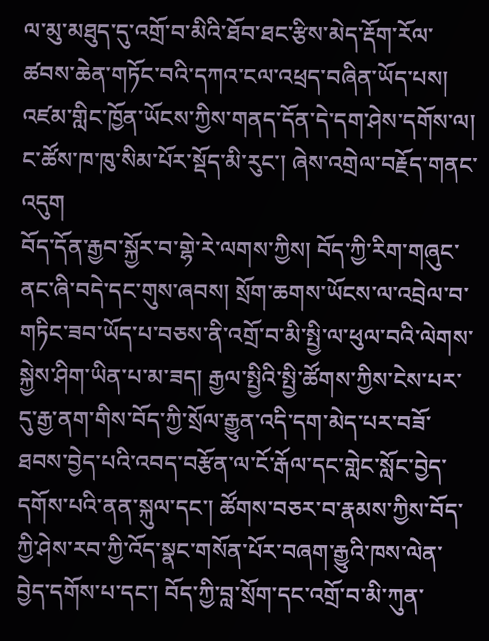ལ་མུ་མཐུད་དུ་འགྲོ་བ་མིའི་ཐོབ་ཐང་རྩིས་མེད་རྡོག་རོལ་ཚབས་ཆེན་གཏོང་བའི་དཀའ་ངལ་འཕྲད་བཞིན་ཡོད་པས། འཛམ་གླིང་ཁྱོན་ཡོངས་ཀྱིས་གནད་དོན་དེ་དག་ཤེས་དགོས་ལ། ང་ཚོས་ཁ་ཁུ་སིམ་པོར་སྡོད་མི་རུང་། ཞེས་འགྲེལ་བརྗོད་གནང་འདུག
བོད་དོན་རྒྱབ་སྐྱོར་བ་གྷེ་རེ་ལགས་ཀྱིས། བོད་ཀྱི་རིག་གཞུང་ནང་ཞི་བདེ་དང་གུས་ཞབས། སྲོག་ཆགས་ཡོངས་ལ་འབྲེལ་བ་གཏིང་ཟབ་ཡོད་པ་བཅས་ནི་འགྲོ་བ་མི་སྤྱི་ལ་ཕུལ་བའི་ལེགས་སྐྱེས་ཤིག་ཡིན་པ་མ་ཟད། རྒྱལ་སྤྱིའི་སྤྱི་ཚོགས་ཀྱིས་ངེས་པར་དུ་རྒྱ་ནག་གིས་བོད་ཀྱི་སྲོལ་རྒྱུན་འདི་དག་མེད་པར་བཟོ་ཐབས་བྱེད་པའི་འབད་བརྩོན་ལ་ངོ་རྒོལ་དང་གླེང་སློང་བྱེད་དགོས་པའི་ནན་སྐུལ་དང་། ཚོགས་བཅར་བ་རྣམས་ཀྱིས་བོད་ཀྱི་ཤེས་རབ་ཀྱི་འོད་སྣང་གསོན་པོར་བཞག་རྒྱུའི་ཁས་ལེན་བྱེད་དགོས་པ་དང་། བོད་ཀྱི་བླ་སྲོག་དང་འགྲོ་བ་མི་ཀུན་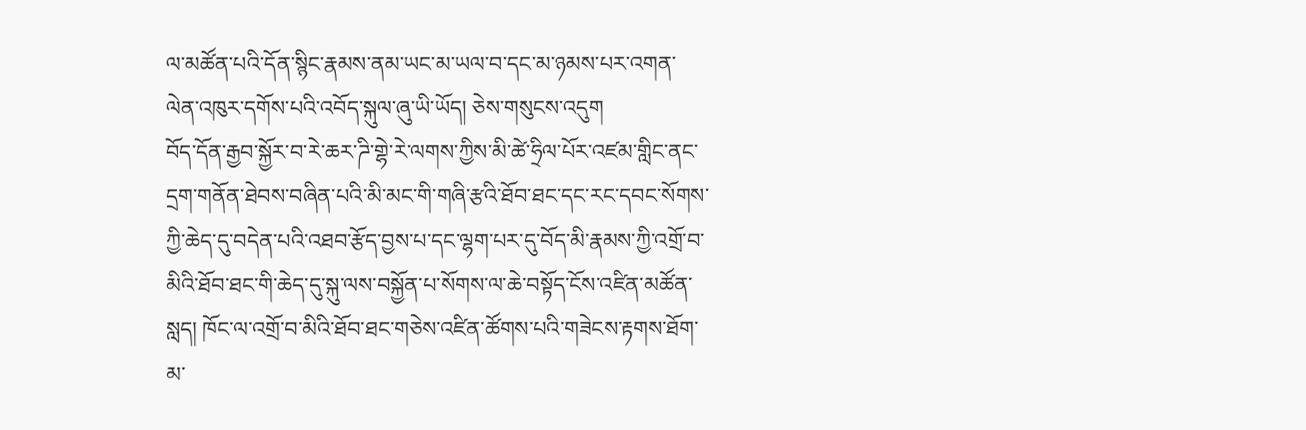ལ་མཚོན་པའི་དོན་སྙིང་རྣམས་ནམ་ཡང་མ་ཡལ་བ་དང་མ་ཉམས་པར་འགན་ལེན་འཁུར་དགོས་པའི་འབོད་སྐུལ་ཞུ་ཡི་ཡོད། ཅེས་གསུངས་འདུག
བོད་དོན་རྒྱབ་སྐྱོར་བ་རེ་ཆར་ཌི་གྷེ་རེ་ལགས་ཀྱིས་མི་ཚེ་ཧྲིལ་པོར་འཛམ་གླིང་ནང་དྲག་གནོན་ཐེབས་བཞིན་པའི་མི་མང་གི་གཞི་རྩའི་ཐོབ་ཐང་དང་རང་དབང་སོགས་ཀྱི་ཆེད་དུ་བདེན་པའི་འཐབ་རྩོད་བྱས་པ་དང་ལྷག་པར་དུ་བོད་མི་རྣམས་ཀྱི་འགྲོ་བ་མིའི་ཐོབ་ཐང་གི་ཆེད་དུ་སྐུ་ལས་བསྐྱོན་པ་སོགས་ལ་ཆེ་བསྟོད་ངོས་འཛིན་མཚོན་སླད། ཁོང་ལ་འགྲོ་བ་མིའི་ཐོབ་ཐང་གཅེས་འཛིན་ཚོགས་པའི་གཟེངས་རྟགས་ཐོག་མ་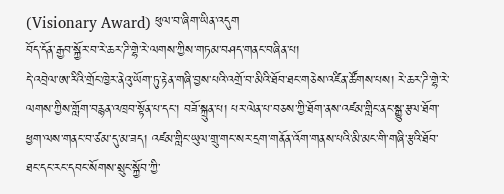(Visionary Award) ཕུལ་བ་ཞིག་ཡིན་འདུག
བོད་དོན་རྒྱབ་སྐྱོར་བ་རེ་ཆར་ཌི་གྷེ་རེ་ལགས་ཀྱིས་གཏམ་བཤད་གནང་བཞིན་པ།
དེ་འབྲེལ་ཨ་རིའི་གྲོང་ཁྱེར་ནེའུ་ཡོག་ཏུ་རྟེན་གཞི་བྱས་པའི་འགྲོ་བ་མིའི་ཐོབ་ཐང་གཅེས་འཛིན་ཚོགས་པས། རེ་ཆར་ཌི་གྷེ་རེ་ལགས་ཀྱིས་གློག་བརྙན་འཁྲབ་སྟོན་པ་དང་། བཟོ་སྐྲུན་པ། པར་ལེན་པ་བཅས་ཀྱི་ཐོག་ནས་འཛམ་གླིང་ནང་སྒྱུ་རྩལ་ཐོག་ཕྱག་ལས་གནང་བ་ཙམ་དུ་མ་ཟད། འཛམ་གླིང་ཡུལ་གྲུ་གང་སར་དྲག་གནོན་འོག་གནས་པའི་མི་མང་གི་གཞི་རྩའི་ཐོབ་ཐང་དང་རང་དབང་སོགས་སྲུང་སྐྱོབ་ཀྱི་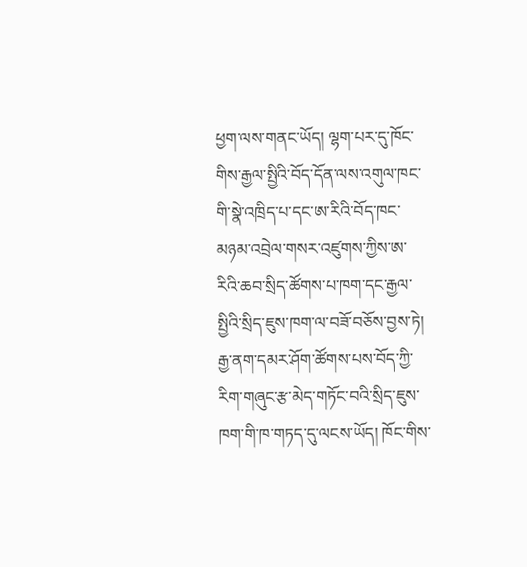ཕྱག་ལས་གནང་ཡོད། ལྷག་པར་དུ་ཁོང་གིས་རྒྱལ་སྤྱིའི་བོད་དོན་ལས་འགུལ་ཁང་གི་སྣེ་འཁྲིད་པ་དང་ཨ་རིའི་བོད་ཁང་མཉམ་འབྲེལ་གསར་འཛུགས་ཀྱིས་ཨ་རིའི་ཆབ་སྲིད་ཚོགས་པ་ཁག་དང་རྒྱལ་སྤྱིའི་སྲིད་ཇུས་ཁག་ལ་བཟོ་བཅོས་བྱས་ཏེ། རྒྱ་ནག་དམར་ཤོག་ཚོགས་པས་བོད་ཀྱི་རིག་གཞུང་རྩ་མེད་གཏོང་བའི་སྲིད་ཇུས་ཁག་གི་ཁ་གཏད་དུ་ལངས་ཡོད། ཁོང་གིས་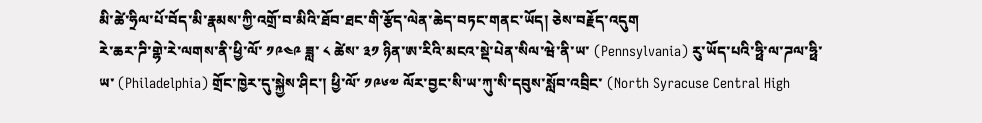མི་ཚེ་ཧྲིལ་པོ་བོད་མི་རྣམས་ཀྱི་འགྲོ་བ་མིའི་ཐོབ་ཐང་གི་རྩོད་ལེན་ཆེད་བཏང་གནང་ཡོད། ཅེས་བརྗོད་འདུག
རེ་ཆར་ཌི་གྷེ་རེ་ལགས་ནི་ཕྱི་ལོ་ ༡༩༤༩ ཟླ་ ༨ ཚེས་ ༣༡ ཉིན་ཨ་རིའི་མངའ་སྡེ་པེན་སིལ་ཝེ་ནི་ཡ་ (Pennsylvania) རུ་ཡོད་པའི་ཧྥི་ལ་ཌལ་ཧྥི་ཡ་ (Philadelphia) གྲོང་ཁྱེར་དུ་སྐྱེས་ཤིང་། ཕྱི་ལོ་ ༡༩༦༧ ལོར་བྱང་སི་ཡ་ཀུ་སི་དབུས་སློབ་འབྲིང་ (North Syracuse Central High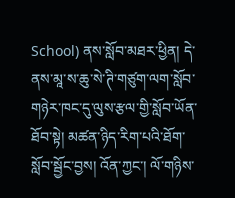School) ནས་སློབ་མཐར་ཕྱིན། དེ་ནས་མཱ་ས་ཆུ་སེ་ཊི་གཙུག་ལག་སློབ་གཉེར་ཁང་དུ་ལུས་རྩལ་གྱི་སློབ་ཡོན་ཐོབ་སྟེ། མཚན་ཉིད་རིག་པའི་ཐོག་སློབ་སྦྱོང་བྱས། འོན་ཀྱང་། ལོ་གཉིས་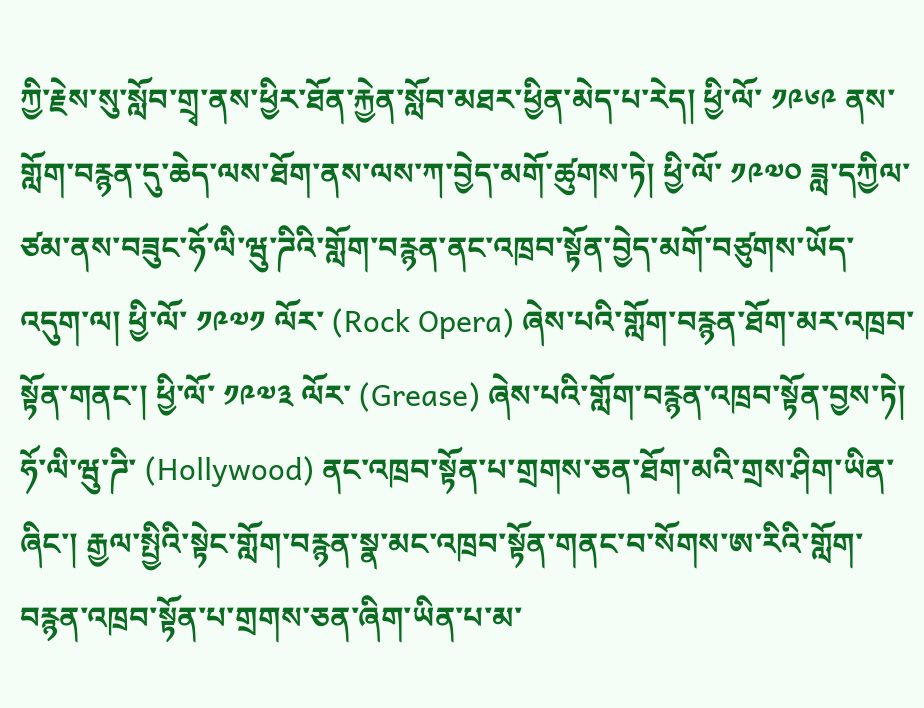ཀྱི་རྗེས་སུ་སློབ་གྲྭ་ནས་ཕྱིར་ཐོན་རྐྱེན་སློབ་མཐར་ཕྱིན་མེད་པ་རེད། ཕྱི་ལོ་ ༡༩༦༩ ནས་གློག་བརྙན་དུ་ཆེད་ལས་ཐོག་ནས་ལས་ཀ་བྱེད་མགོ་ཚུགས་ཏེ། ཕྱི་ལོ་ ༡༩༧༠ ཟླ་དཀྱིལ་ཙམ་ནས་བཟུང་ཧོ་ལི་ཝུ་ཌིའི་གློག་བརྙན་ནང་འཁྲབ་སྟོན་བྱེད་མགོ་བཙུགས་ཡོད་འདུག་ལ། ཕྱི་ལོ་ ༡༩༧༡ ལོར་ (Rock Opera) ཞེས་པའི་གློག་བརྙན་ཐོག་མར་འཁྲབ་སྟོན་གནང་། ཕྱི་ལོ་ ༡༩༧༣ ལོར་ (Grease) ཞེས་པའི་གློག་བརྙན་འཁྲབ་སྟོན་བྱས་ཏེ། ཧོ་ལི་ཝུ་ཌི་ (Hollywood) ནང་འཁྲབ་སྟོན་པ་གྲགས་ཅན་ཐོག་མའི་གྲས་ཤིག་ཡིན་ཞིང་། རྒྱལ་སྤྱིའི་སྟེང་གློག་བརྙན་སྣ་མང་འཁྲབ་སྟོན་གནང་བ་སོགས་ཨ་རིའི་གློག་བརྙན་འཁྲབ་སྟོན་པ་གྲགས་ཅན་ཞིག་ཡིན་པ་མ་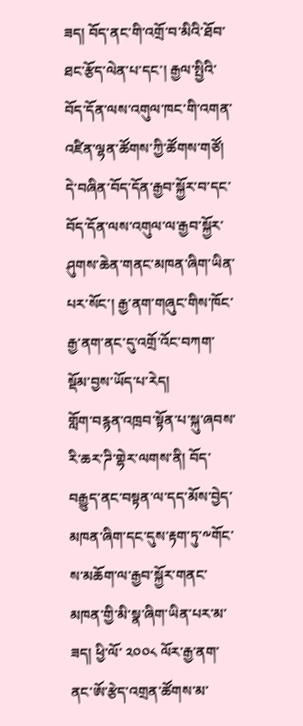ཟད། བོད་ནང་གི་འགྲོ་བ་མིའི་ཐོབ་ཐང་རྩོད་ལེན་པ་དང་། རྒྱལ་སྤྱིའི་བོད་དོན་ལས་འགུལ་ཁང་གི་འགན་འཛིན་ལྷན་ཚོགས་ཀྱི་ཚོགས་གཙོ། དེ་བཞིན་བོད་དོན་རྒྱབ་སྐྱོར་བ་དང་བོད་དོན་ལས་འགུལ་ལ་རྒྱབ་སྐྱོར་ཤུགས་ཆེན་གནང་མཁན་ཞིག་ཡིན་པར་སོང་། རྒྱ་ནག་གཞུང་གིས་ཁོང་རྒྱ་ནག་ནང་དུ་འགྲོ་འོང་བཀག་སྡོམ་བྱས་ཡོད་པ་རེད།
གློག་བརྙན་འཁྲབ་སྟོན་པ་སྐུ་ཞབས་རི་ཆར་ཌི་གྷེར་ལགས་ནི། བོད་བརྒྱུད་ནང་བསྟན་ལ་དད་མོས་བྱེད་མཁན་ཞིག་དང་དུས་རྟག་ཏུ་༸གོང་ས་མཆོག་ལ་རྒྱབ་སྐྱོར་གནང་མཁན་གྱི་མི་སྣ་ཞིག་ཡིན་པར་མ་ཟད། ཕྱི་ལོ་ ༢༠༠༨ ལོར་རྒྱ་ནག་ནང་ཨོ་རྩེད་འགྲན་ཚོགས་མ་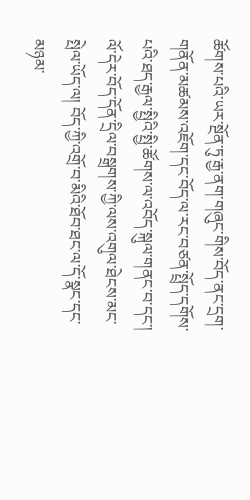ཚོགས་པའི་ཡར་སྔོན་ཏུ་རྒྱ་ནག་གཞུང་གིས་བོད་ནང་དྲག་གནོན་མཚམས་འཇོག་དང་བོད་ལ་རང་བཙན་སྤྲོད་དགོས་པའི་ཐད་རྒྱལ་སྤྱིའི་སྤྱི་ཚོགས་ལ་འབོད་སྐུལ་གནང་བ་དང་།  ལོ་དེར་བོད་དོན་དྲིལ་བསྒྲགས་ཀྱི་ལས་འགུལ་ཐེངས་མང་སྤེལ་ཡོད་ལ། བོད་ཀྱི་འགྲོ་བ་མིའི་ཐོབ་ཐང་ལ་དོ་སྣང་དང་མཉམ་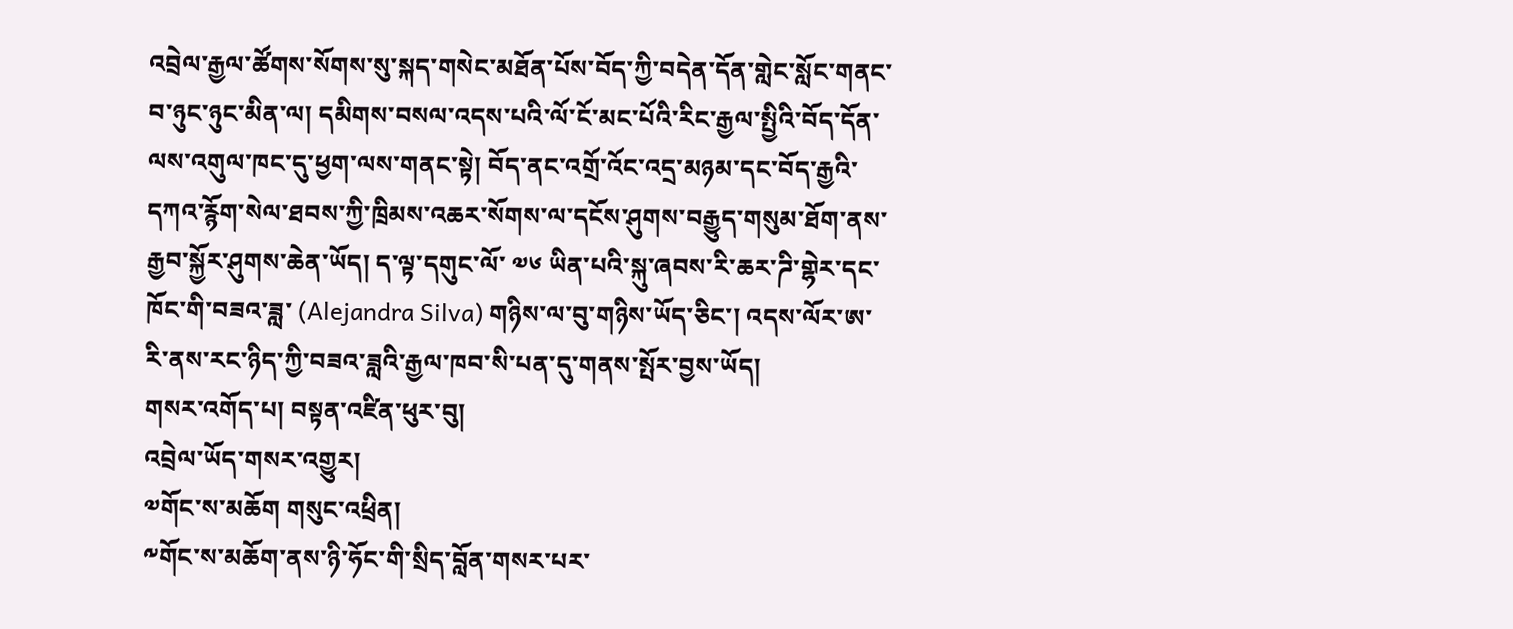འབྲེལ་རྒྱལ་ཚོགས་སོགས་སུ་སྐད་གསེང་མཐོན་པོས་བོད་ཀྱི་བདེན་དོན་གླེང་སློང་གནང་བ་ཉུང་ཉུང་མིན་ལ། དམིགས་བསལ་འདས་པའི་ལོ་ངོ་མང་པོའི་རིང་རྒྱལ་སྤྱིའི་བོད་དོན་ལས་འགུལ་ཁང་དུ་ཕྱག་ལས་གནང་སྟེ། བོད་ནང་འགྲོ་འོང་འདྲ་མཉམ་དང་བོད་རྒྱའི་དཀའ་རྙོག་སེལ་ཐབས་ཀྱི་ཁྲིམས་འཆར་སོགས་ལ་དངོས་ཤུགས་བརྒྱུད་གསུམ་ཐོག་ནས་རྒྱབ་སྐྱོར་ཤུགས་ཆེན་ཡོད། ད་ལྟ་དགུང་ལོ་ ༧༦ ཡིན་པའི་སྐུ་ཞབས་རི་ཆར་ཌི་གྷེར་དང་ཁོང་གི་བཟའ་ཟླ་ (Alejandra Silva) གཉིས་ལ་བུ་གཉིས་ཡོད་ཅིང་། འདས་ལོར་ཨ་རི་ནས་རང་ཉིད་ཀྱི་བཟའ་ཟླའི་རྒྱལ་ཁབ་སི་པན་དུ་གནས་སྤོར་བྱས་ཡོད།
གསར་འགོད་པ། བསྟན་འཛིན་ཕུར་བུ།
འབྲེལ་ཡོད་གསར་འགྱུར།
༧གོང་ས་མཆོག གསུང་འཕྲིན།
༸གོང་ས་མཆོག་ནས་ཉི་ཧོང་གི་སྲིད་བློན་གསར་པར་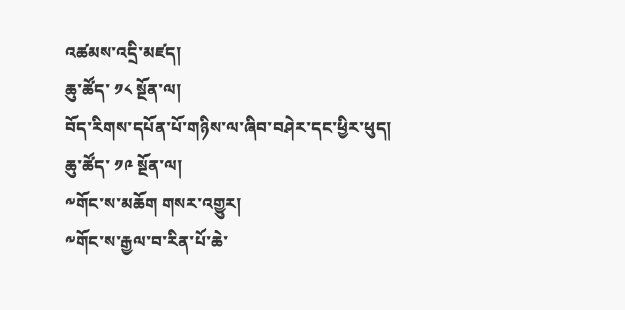འཚམས་འདྲི་མཛད།
ཆུ་ཚོད་ ༡༨ སྔོན་ལ།
བོད་རིགས་དཔོན་པོ་གཉིས་ལ་ཞིབ་བཤེར་དང་ཕྱིར་ཕུད།
ཆུ་ཚོད་ ༡༩ སྔོན་ལ།
༸གོང་ས་མཆོག གསར་འགྱུར།
༸གོང་ས་རྒྱལ་བ་རིན་པོ་ཆེ་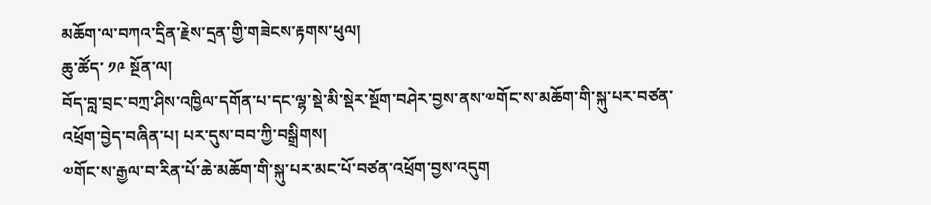མཆོག་ལ་བཀའ་དྲིན་རྗེས་དྲན་གྱི་གཟེངས་རྟགས་ཕུལ།
ཆུ་ཚོད་ ༡༩ སྔོན་ལ།
བོད་བླ་བྲང་བཀྲ་ཤིས་འཁྱིལ་དགོན་པ་དང་ལྷ་སྡེ་མི་སྡེར་སྔོག་བཤེར་བྱས་ནས་༧གོང་ས་མཆོག་གི་སྐུ་པར་བཙན་འཕྲོག་བྱེད་བཞིན་པ། པར་དུས་བབ་ཀྱི་བསྒྲིགས།
༧གོང་ས་རྒྱལ་བ་རིན་པོ་ཆེ་མཆོག་གི་སྐུ་པར་མང་པོ་བཙན་འཕྲོག་བྱས་འདུག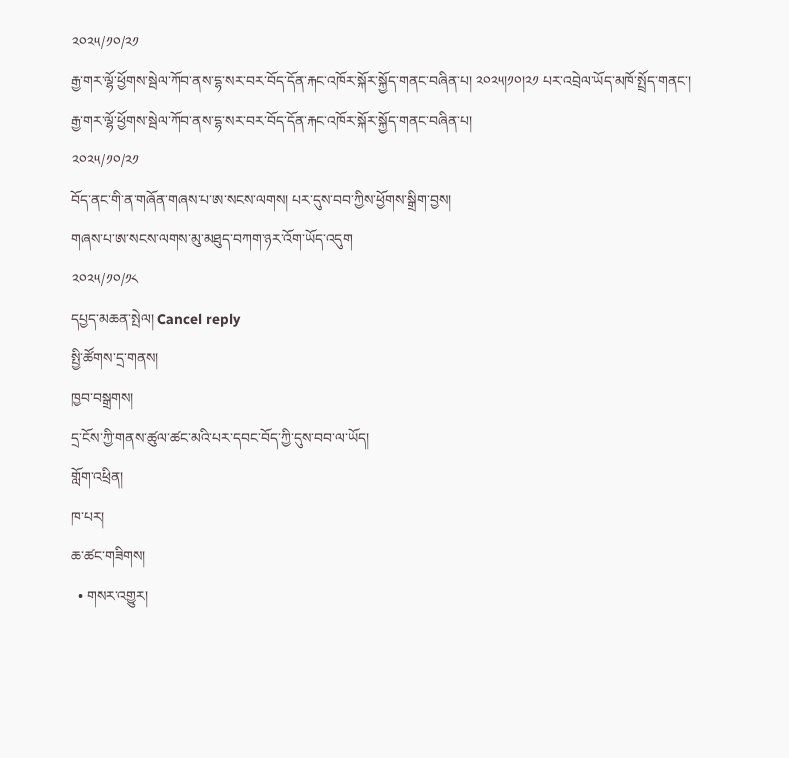༢༠༢༥/༡༠/༢༡
རྒྱ་གར་ལྷོ་ཕྱོགས་སྦེལ་ཀོབ་ནས་དྷ་སར་བར་བོད་དོན་རྐང་འཁོར་སྐོར་སྐྱོད་གནང་བཞིན་པ། ༢༠༢༥།༡༠།༢༡ པར་འབྲེལ་ཡོད་མཁོ་སྤྲོད་གནང་།
རྒྱ་གར་ལྷོ་ཕྱོགས་སྦེལ་ཀོབ་ནས་དྷ་སར་བར་བོད་དོན་རྐང་འཁོར་སྐོར་སྐྱོད་གནང་བཞིན་པ།
༢༠༢༥/༡༠/༢༡
བོད་ནང་གི་ན་གཞོན་གཞས་པ་ཨ་སངས་ལགས། པར་དུས་བབ་ཀྱིས་ཕྱོགས་སྒྲིག་བྱས།
གཞས་པ་ཨ་སངས་ལགས་མུ་མཐུད་བཀག་ཉར་འོག་ཡོད་འདུག
༢༠༢༥/༡༠/༡༨
དཔྱད་མཆན་སྤེལ། Cancel reply
སྤྱི་ཚོགས་དྲ་གནས།
ཁྱབ་བསྒྲགས།
དྲ་ངོས་ཀྱི་གནས་ཚུལ་ཚང་མའི་པར་དབང་བོད་ཀྱི་དུས་བབ་ལ་ཡོད།
གློག་འཕྲིན།
ཁ་པར།
ཆ་ཚང་གཟིགས།
  • གསར་འགྱུར།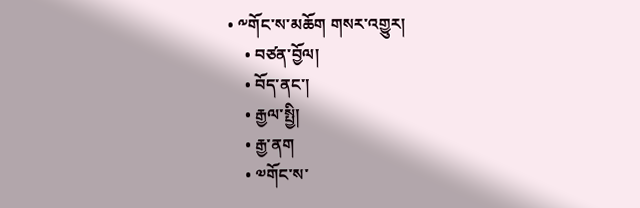• ༸གོང་ས་མཆོག གསར་འགྱུར།
    • བཙན་བྱོལ།
    • བོད་ནང་།
    • རྒྱལ་སྤྱི།
    • རྒྱ་ནག
    • ༧གོང་ས་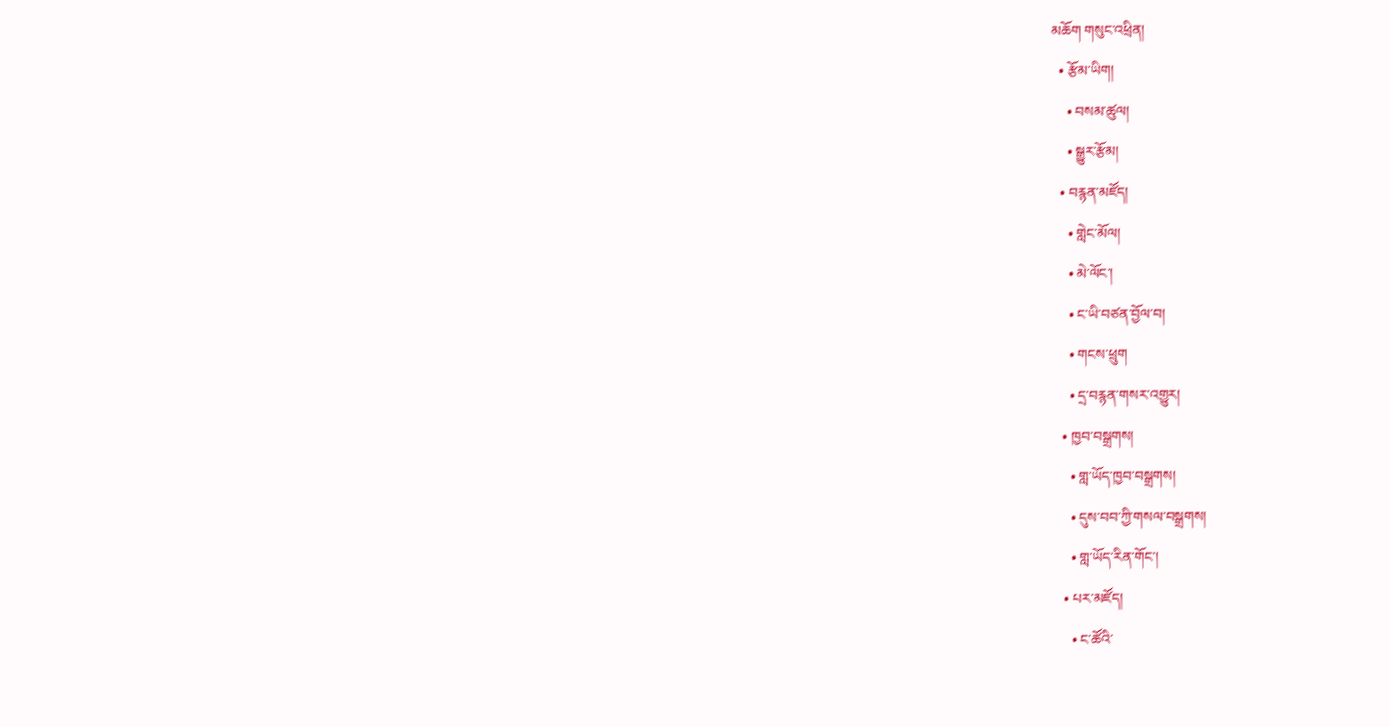མཆོག གསུང་འཕྲིན།
  • རྩོམ་ཡིག།
    • བསམ་ཚུལ།
    • སྒྱུར་རྩོམ།
  • བརྙན་མཛོད།
    • གླེང་མོལ།
    • མེ་ལོང་།
    • ང་ཡི་བཙན་བྱོལ་བ།
    • གངས་ཕྲུག
    • དྲ་བརྙན་གསར་འགྱུར།
  • ཁྱབ་བསྒྲགས།
    • གླ་ཡོད་ཁྱབ་བསྒྲགས།
    • དུས་བབ་ཀྱི་གསལ་བསྒྲགས།
    • གླ་ཡོད་རིན་གོང་།
  • པར་མཛོད།
    • ང་ཚོའི་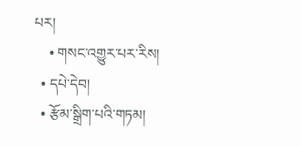པར།
    • གསང་འགྱུར་པར་རིས།
  • དཔེ་དེབ།
  • རྩོམ་སྒྲིག་པའི་གཏམ།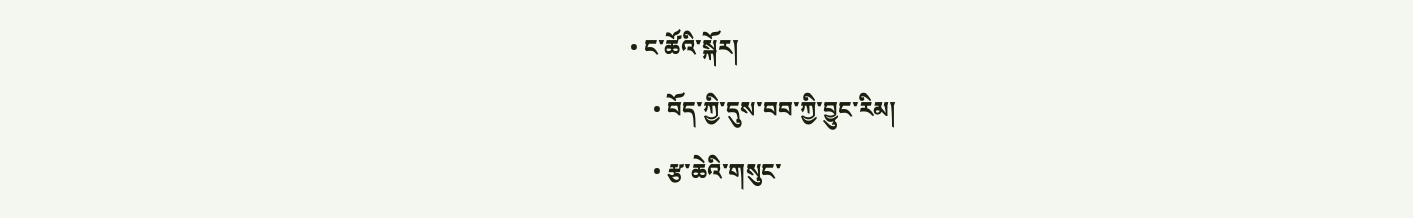• ང་ཚོའི་སྐོར།
    • བོད་ཀྱི་དུས་བབ་ཀྱི་བྱུང་རིམ།
    • རྩ་ཆེའི་གསུང་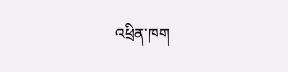འཕྲིན་ཁག